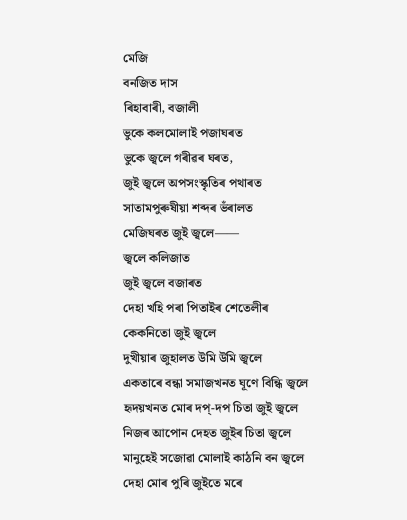মেজি
বনজিত দাস
ৰিহাবাৰী, বজালী
ভুকে কলমোলাই পজাঘৰত
ভুকে জ্বলে গৰীৱৰ ঘৰত,
জুই জ্বলে অপসংস্কৃতিৰ পথাৰত
সাতামপুৰুষীয়া শব্দৰ ভঁৰালত
মেজিঘৰত জুই জ্বলে——
জ্বলে কলিজাত
জুই জ্বলে বজাৰত
দেহা খহি পৰা পিতাইৰ শেতেলীৰ
কেকনিতো জুই জ্বলে
দুখীয়াৰ জুহালত উমি উমি জ্বলে
একতাৰে বন্ধা সমাজখনত ঘূণে বিন্ধি জ্বলে
হৃদয়খনত মোৰ দপ্-দপ চিতা জুই জ্বলে
নিজৰ আপোন দেহত জুইৰ চিতা জ্বলে
মানুহেই সজোৱা মোলাই কাঠনি বন জ্বলে
দেহা মোৰ পুৰি জুইতে মৰে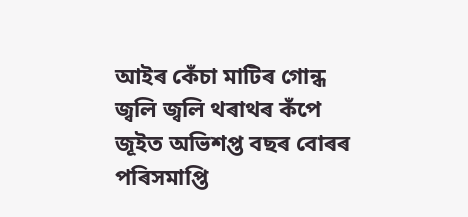আইৰ কেঁচা মাটিৰ গোন্ধ
জ্বলি জ্বলি থৰাথৰ কঁপে
জূইত অভিশপ্ত বছৰ বোৰৰ
পৰিসমাপ্তি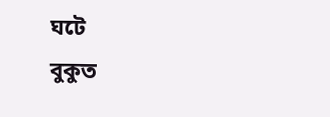ঘটে
বুকুত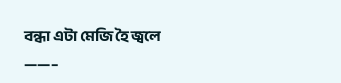বন্ধা এটা মেজি হৈ জ্বলে ——–